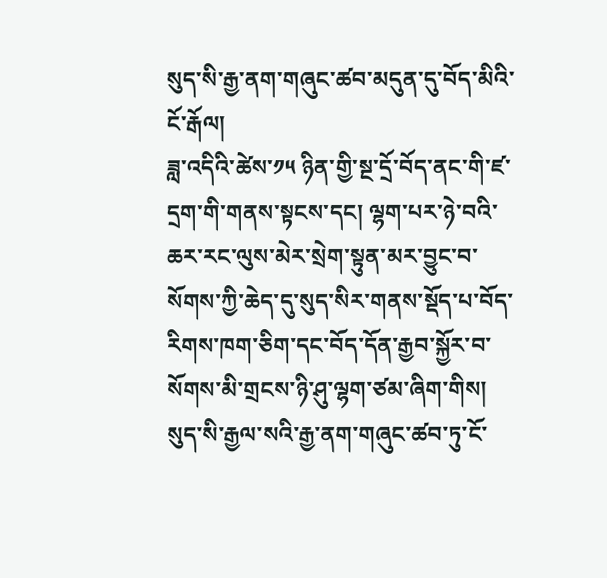སུད་སི་རྒྱ་ནག་གཞུང་ཚབ་མདུན་དུ་བོད་མིའི་ངོ་རྒོལ།
ཟླ་འདིའི་ཚེས་༡༥ ཉིན་གྱི་སྔ་དྲོ་བོད་ནང་གི་ཛ་དྲག་གི་གནས་སྟངས་དང། ལྷག་པར་ཉེ་བའི་ཆར་རང་ལུས་མེར་སྲེག་སྟུན་མར་བྱུང་བ་སོགས་ཀྱི་ཆེད་དུ་སུད་སིར་གནས་སྡོད་པ་བོད་རིགས་ཁག་ཅིག་དང་བོད་དོན་རྒྱབ་སྐྱོར་བ་སོགས་མི་གྲངས་ཉི་ཤུ་ལྷག་ཙམ་ཞིག་གིས། སུད་སི་རྒྱལ་སའི་རྒྱ་ནག་གཞུང་ཚབ་ཏུ་ངོ་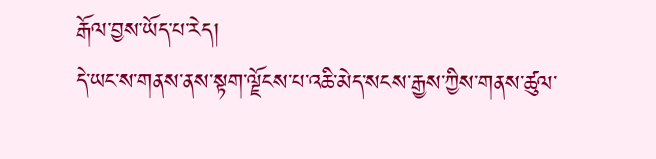རྒོལ་བྱས་ཡོད་པ་རེད།
དེ་ཡང་ས་གནས་ནས་སྟག་ལྗོངས་པ་འཆི་མེད་སངས་རྒྱས་ཀྱིས་གནས་ཚུལ་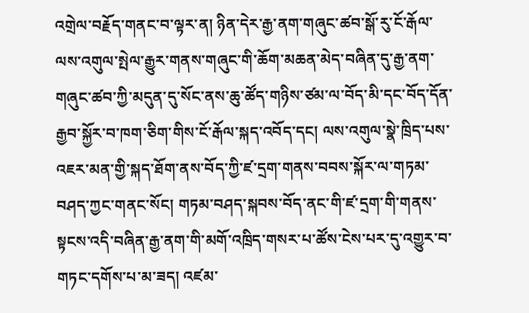འགྲེལ་བརྗོད་གནང་བ་ལྟར་ན། ཉིན་དེར་རྒྱ་ནག་གཞུང་ཚབ་སྒོ་རུ་ངོ་རྒོལ་ལས་འགུལ་སྤེལ་རྒྱུར་གནས་གཞུང་གི་ཆོག་མཆན་མེད་བཞིན་དུ་རྒྱ་ནག་གཞུང་ཚབ་ཀྱི་མདུན་དུ་སོང་ནས་ཆུ་ཚོད་གཉིས་ཙམ་ལ་བོད་མི་དང་བོད་དོན་རྒྱབ་སྐྱོར་བ་ཁག་ཅིག་གིས་ངོ་རྒོལ་སྐད་འབོད་དང། ལས་འགུལ་སྣེ་ཁྲིད་པས་འཇར་མན་གྱི་སྐད་ཐོག་ནས་བོད་ཀྱི་ཛ་དྲག་གནས་བབས་སྐོར་ལ་གཏམ་བཤད་ཀྱང་གནང་སོང། གཏམ་བཤད་སྐབས་བོད་ནང་གི་ཛ་དྲག་གི་གནས་སྟངས་འདི་བཞིན་རྒྱ་ནག་གི་མགོ་འཁྲིད་གསར་པ་ཚོས་ངེས་པར་དུ་འགྱུར་བ་གཏང་དགོས་པ་མ་ཟད། འཛམ་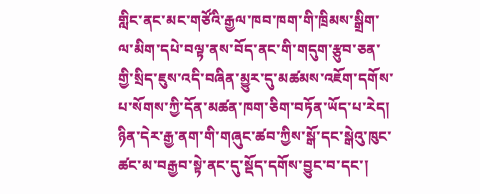གླིང་ནང་མང་གཙོའི་རྒྱལ་ཁབ་ཁག་གི་ཁྲིམས་སྒྲིག་ལ་མིག་དཔེ་བལྟ་ནས་བོད་ནང་གི་གདུག་རྩུབ་ཅན་གྱི་སྲིད་ཇུས་འདི་བཞིན་མྱུར་དུ་མཚམས་འཇོག་དགོས་པ་སོགས་ཀྱི་དོན་མཚན་ཁག་ཅིག་བཏོན་ཡོད་པ་རེད། ཉིན་དེར་རྒྱ་ནག་གི་གཞུང་ཚབ་ཀྱིས་སྒོ་དང་སྒེའུ་ཁུང་ཚང་མ་བརྒྱབ་སྟེ་ནང་དུ་སྡོད་དགོས་བྱུང་བ་དང་།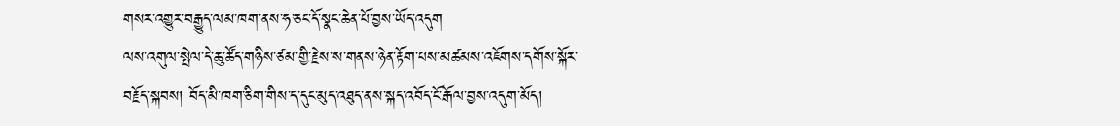གསར་འགྱུར་བརྒྱུད་ལམ་ཁག་ནས་ཧ་ཅང་དོ་སྣང་ཆེན་པོ་བྱས་ཡོད་འདུག
ལས་འགུལ་སྤེལ་དེ་ཆུ་ཚོད་གཉིས་ཙམ་གྱི་རྗེས་ས་གནས་ཉེན་རྟོག་པས་མཚམས་འཇོགས་དགོས་སྐོར་བརྗོད་སྐབས། བོད་མི་ཁག་ཅིག་གིས་ད་དུང་མུད་འཐུད་ནས་སྐད་འབོད་ངོ་རྒོལ་བྱས་འདུག་མོད།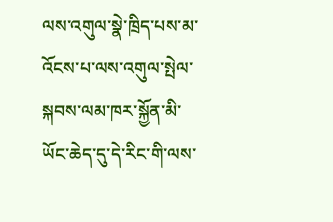ལས་འགུལ་སྣེ་ཁྲིད་པས་མ་འོངས་པ་ལས་འགུལ་སྤེལ་སྐབས་ལམ་ཁར་སྐྱོན་མི་ཡོང་ཆེད་དུ་དེ་རིང་གི་ལས་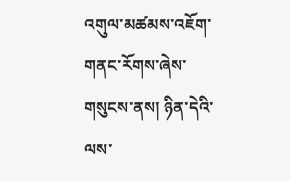འགུལ་མཚམས་འཇོག་གནང་རོགས་ཞེས་གསུངས་ནས། ཉིན་དེའི་ལས་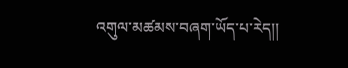འགུལ་མཚམས་བཞག་ཡོད་པ་རེད།།